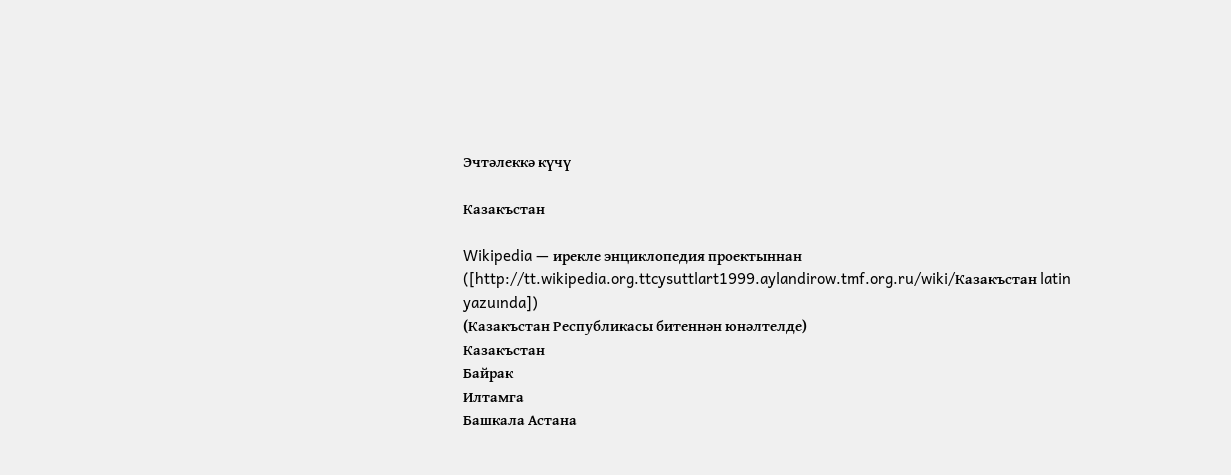Эчтәлеккә күчү

Казакъстан

Wikipedia — ирекле энциклопедия проектыннан ([http://tt.wikipedia.org.ttcysuttlart1999.aylandirow.tmf.org.ru/wiki/Казакъстан latin yazuında])
(Казакъстан Республикасы битеннән юнәлтелде)
Казакъстан
Байрак
Илтамга
Башкала Астана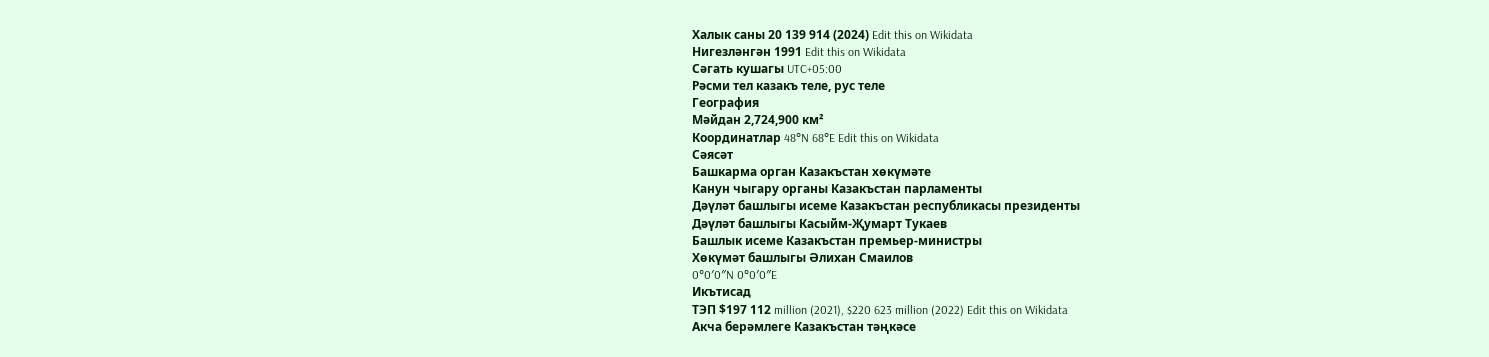Халык саны 20 139 914 (2024) Edit this on Wikidata
Нигезләнгән 1991 Edit this on Wikidata
Сәгать кушагы UTC+05:00
Рәсми тел казакъ теле, рус теле
География
Мәйдан 2,724,900 км²
Координатлар 48°N 68°E Edit this on Wikidata
Сәясәт
Башкарма орган Казакъстан хөкүмәте
Канун чыгару органы Казакъстан парламенты
Дәүләт башлыгы исеме Казакъстан республикасы президенты
Дәүләт башлыгы Касыйм-Җумарт Тукаев
Башлык исеме Казакъстан премьер-министры
Хөкүмәт башлыгы Әлихан Смаилов
0°0′0″N 0°0′0″E
Икътисад
ТЭП $197 112 million (2021), $220 623 million (2022) Edit this on Wikidata
Акча берәмлеге Казакъстан тәңкәсе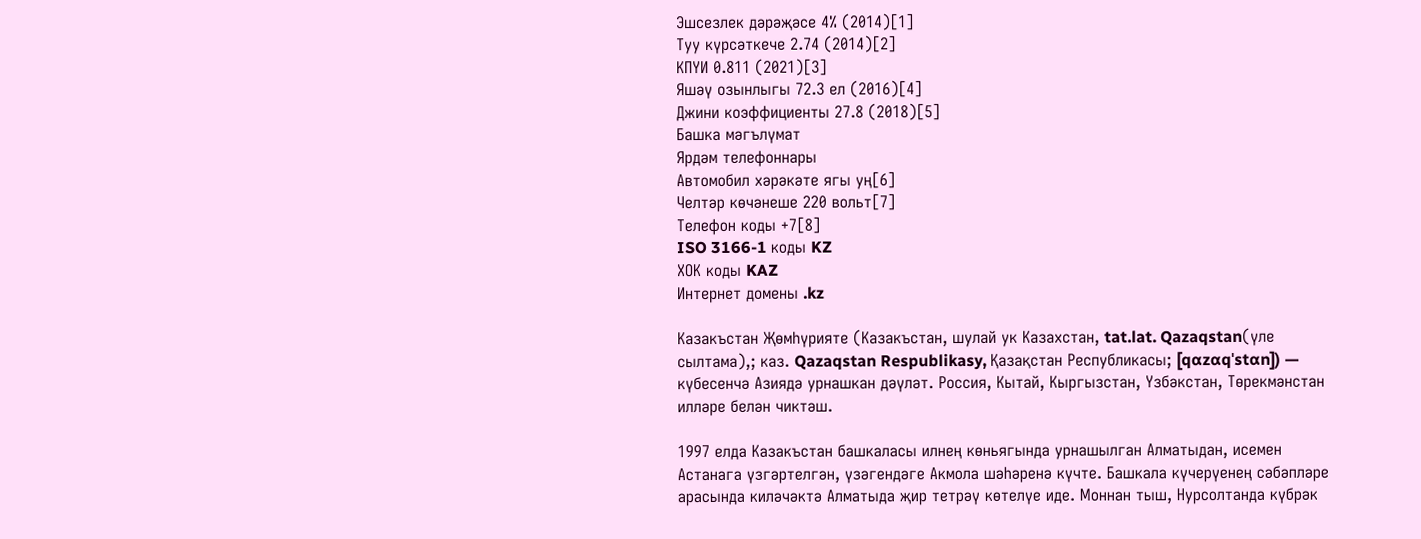Эшсезлек дәрәҗәсе 4% (2014)[1]
Туу күрсәткече 2.74 (2014)[2]
КПҮИ 0.811 (2021)[3]
Яшәү озынлыгы 72.3 ел (2016)[4]
Джини коэффициенты 27.8 (2018)[5]
Башка мәгълүмат
Ярдәм телефоннары
Автомобил хәрәкәте ягы уң[6]
Челтәр көчәнеше 220 вольт[7]
Телефон коды +7[8]
ISO 3166-1 коды KZ
ХОК коды KAZ
Интернет домены .kz

Казакъстан Җөмһүрияте (Казакъстан, шулай ук Казахстан, tat.lat. Qazaqstan(үле сылтама),; каз. Qazaqstan Respublikasy, Қазақстан Республикасы; [qɑzɑqˈstɑn]) — күбесенчә Азиядә урнашкан дәүләт. Россия, Кытай, Кыргызстан, Үзбәкстан, Төрекмәнстан илләре белән чиктәш.

1997 елда Казакъстан башкаласы илнең көньягында урнашылган Алматыдан, исемен Астанага үзгәртелгән, үзәгендәге Акмола шәһәренә күчте. Башкала күчерүенең сәбәпләре арасында киләчәктә Алматыда җир тетрәү көтелүе иде. Моннан тыш, Нурсолтанда күбрәк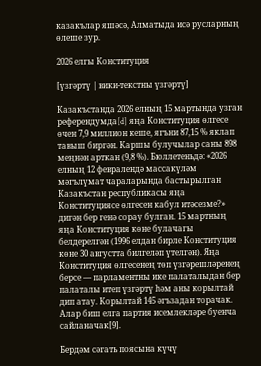казакълар яшәсә, Алматыда исә русларның өлеше зур.

2026 елгы Конституция

[үзгәртү | вики-текстны үзгәртү]

Казакъстанда 2026 елның 15 мартында узган референдумда[d] яңа Конституция өлгесе өчен 7,9 миллион кеше, ягъни 87,15 % яклап тавыш биргән. Каршы булучылар саны 898 меңнән арткан (9,8 %). Бюллетеньдә: «2026 елның 12 февралендә массакүләм мәгълүмат чараларында бастырылган Казакъстан республикасы яңа Конституциясе өлгесен кабул итәсезме?» дигән бер генә сорау булган. 15 мартның яңа Конституция көне булачагы белдерелгән (1996 елдан бирле Конституция көне 30 августта билгеләп үтелгән). Яңа Конституция өлгесенең төп үзгәрешләренең берсе — парламентны ике палаталыдан бер палаталы итеп үзгәртү һәм аны корылтай дип атау. Корылтай 145 әгъзадан торачак. Алар биш елга партия исемлекләре буенча сайланачак[9].

Бердәм сәгать поясына күчү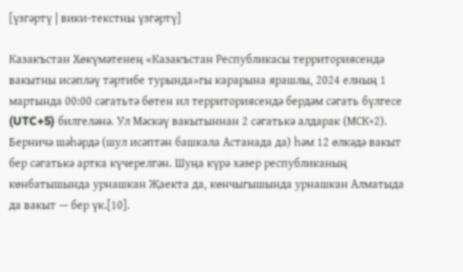[үзгәртү | вики-текстны үзгәртү]

Казакъстан Хөкүмәтенең «Казакъстан Республикасы территориясендә вакытны исәпләү тәртибе турында»гы карарына ярашлы, 2024 елның 1 мартында 00:00 сәгатьтә бөтен ил территориясендә бердәм сәгать бүлгесе (UTC+5) билгеләнә. Ул Мәскәү вакытыннан 2 сәгатькә алдарак (МСК+2). Берничә шәһәрдә (шул исәптән башкала Астанада да) һәм 12 өлкәдә вакыт бер сәгатькә артка күчерелгән. Шуңа күрә хәзер республиканың көнбатышында урнашкан Җаекта да, көнчыгышында урнашкан Алматыда да вакыт — бер үк.[10].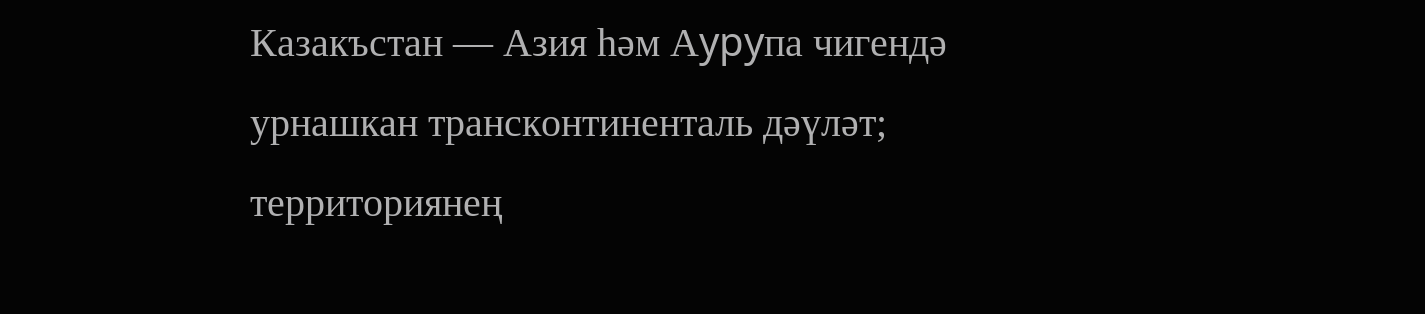Казакъстан — Азия һәм Аypyпa чигендә урнашкан трансконтиненталь дәүләт; территориянең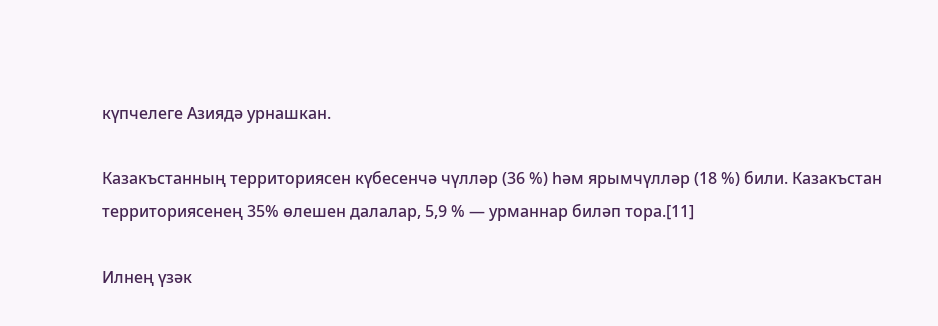күпчелеге Азиядә урнашкан.

Казакъстанның территориясен күбесенчә чүлләр (36 %) һәм ярымчүлләр (18 %) били. Казакъстан территориясенең 35% өлешен далалар, 5,9 % — урманнар биләп тора.[11]

Илнең үзәк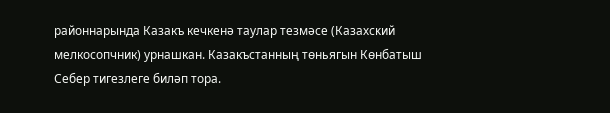районнарында Казакъ кечкенә таулар тезмәсе (Казахсᴋий мелкосопчник) урнашкан. Казакъстанның төньягын Көнбатыш Себер тигезлеге биләп тора.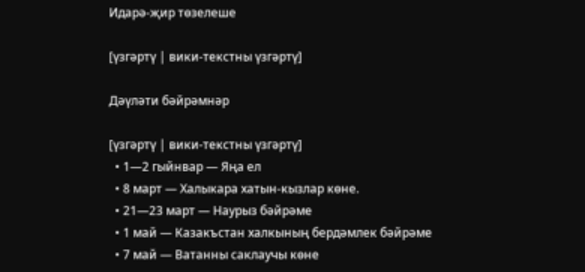Идарә-җир төзелеше

[үзгәртү | вики-текстны үзгәртү]

Дәүләти бәйрәмнәр

[үзгәртү | вики-текстны үзгәртү]
  • 1—2 гыйнвар — Яңа ел
  • 8 март — Халыкара хатын-кызлар көне.
  • 21—23 март — Наурыз бәйрәме
  • 1 май — Казакъстан халкының бердәмлек бәйрәме
  • 7 май — Ватанны саклаучы көне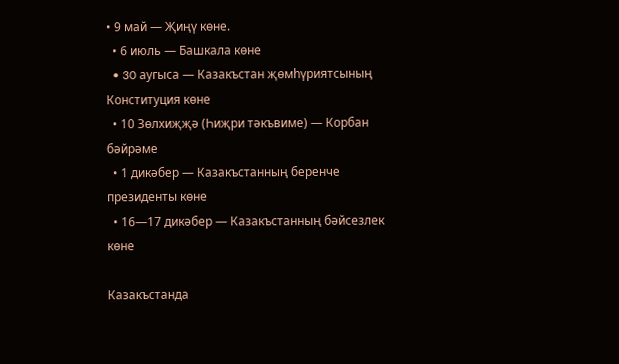• 9 май — Җиңү көне.
  • 6 июль — Башкала көне
  • 30 aугыcа — Казакъстан җɵмһүрᴎятсының Конституция көне
  • 10 Зөлхиҗҗә (Һиҗри тәкъвиме) — Корбан бәйрәме
  • 1 дᴎкәбеp — Казакъстанның беренче президенты көне
  • 16—17 дᴎкәбеp — Казакъстанның бәйсезлек көне

Казакъстанда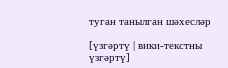туган танылган шәхесләр

[үзгәртү | вики-текстны үзгәртү]